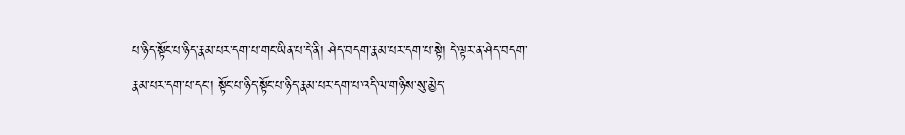པ་ཉིད་སྟོང་པ་ཉིད་རྣམ་པར་དག་པ་གང་ཡིན་པ་དེ་ནི། ཤེད་བདག་རྣམ་པར་དག་པ་སྟེ། དེ་ལྟར་ན་ཤེད་བདག་རྣམ་པར་དག་པ་དང་། སྟོང་པ་ཉིད་སྟོང་པ་ཉིད་རྣམ་པར་དག་པ་འདི་ལ་གཉིས་སུ་མྱེད་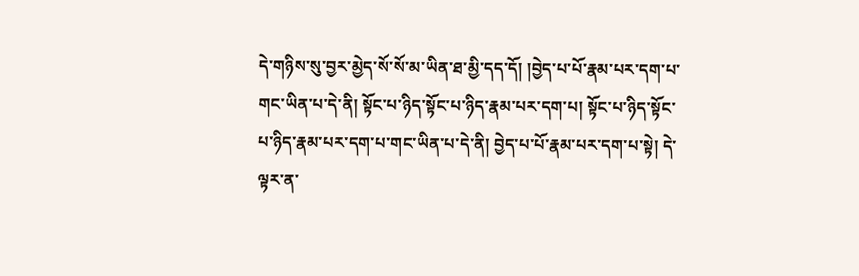དེ་གཉིས་སུ་བྱར་མྱེད་སོ་སོ་མ་ཡིན་ཐ་མྱི་དད་དོ། །བྱེད་པ་པོ་རྣམ་པར་དག་པ་གང་ཡིན་པ་དེ་ནི། སྟོང་པ་ཉིད་སྟོང་པ་ཉིད་རྣམ་པར་དག་པ། སྟོང་པ་ཉིད་སྟོང་པ་ཉིད་རྣམ་པར་དག་པ་གང་ཡིན་པ་དེ་ནི། བྱེད་པ་པོ་རྣམ་པར་དག་པ་སྟེ། དེ་ལྟར་ན་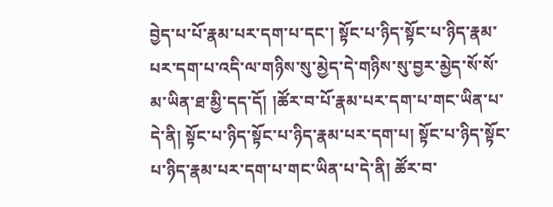བྱེད་པ་པོ་རྣམ་པར་དག་པ་དང་། སྟོང་པ་ཉིད་སྟོང་པ་ཉིད་རྣམ་པར་དག་པ་འདི་ལ་གཉིས་སུ་མྱེད་དེ་གཉིས་སུ་བྱར་མྱེད་སོ་སོ་མ་ཡིན་ཐ་མྱི་དད་དོ། །ཚོར་བ་པོ་རྣམ་པར་དག་པ་གང་ཡིན་པ་དེ་ནི། སྟོང་པ་ཉིད་སྟོང་པ་ཉིད་རྣམ་པར་དག་པ། སྟོང་པ་ཉིད་སྟོང་པ་ཉིད་རྣམ་པར་དག་པ་གང་ཡིན་པ་དེ་ནི། ཚོར་བ་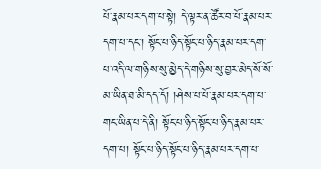པོ་རྣམ་པར་དག་པ་སྟེ། དེ་ལྟར་ན་ཚོར་བ་པོ་རྣམ་པར་དག་པ་དང་། སྟོང་པ་ཉིད་སྟོང་པ་ཉིད་རྣམ་པར་དག་པ་འདི་ལ་གཉིས་སུ་མྱེད་དེ་གཉིས་སུ་བྱར་མེད་སོ་སོ་མ་ཡིན་ཐ་མི་དད་དོ། །ཤེས་པ་པོ་རྣམ་པར་དག་པ་གང་ཡིན་པ་དེ་ནི། སྟོང་པ་ཉིད་སྟོང་པ་ཉིད་རྣམ་པར་དག་པ། སྟོང་པ་ཉིད་སྟོང་པ་ཉིད་རྣམ་པར་དག་པ་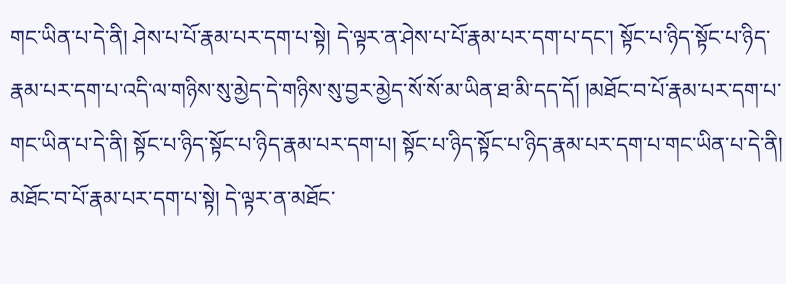གང་ཡིན་པ་དེ་ནི། ཤེས་པ་པོ་རྣམ་པར་དག་པ་སྟེ། དེ་ལྟར་ན་ཤེས་པ་པོ་རྣམ་པར་དག་པ་དང་། སྟོང་པ་ཉིད་སྟོང་པ་ཉིད་རྣམ་པར་དག་པ་འདི་ལ་གཉིས་སུ་མྱེད་དེ་གཉིས་སུ་བྱར་མྱེད་སོ་སོ་མ་ཡིན་ཐ་མི་དད་དོ། །མཐོང་བ་པོ་རྣམ་པར་དག་པ་གང་ཡིན་པ་དེ་ནི། སྟོང་པ་ཉིད་སྟོང་པ་ཉིད་རྣམ་པར་དག་པ། སྟོང་པ་ཉིད་སྟོང་པ་ཉིད་རྣམ་པར་དག་པ་གང་ཡིན་པ་དེ་ནི། མཐོང་བ་པོ་རྣམ་པར་དག་པ་སྟེ། དེ་ལྟར་ན་མཐོང་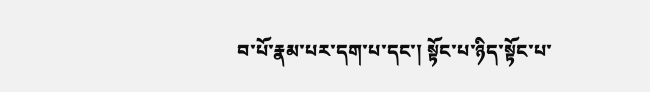བ་པོ་རྣམ་པར་དག་པ་དང་། སྟོང་པ་ཉིད་སྟོང་པ་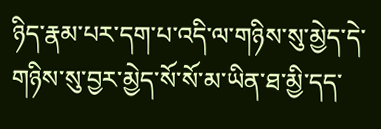ཉིད་རྣམ་པར་དག་པ་འདི་ལ་གཉིས་སུ་མྱེད་དེ་གཉིས་སུ་བྱར་མྱེད་སོ་སོ་མ་ཡིན་ཐ་མྱི་དད་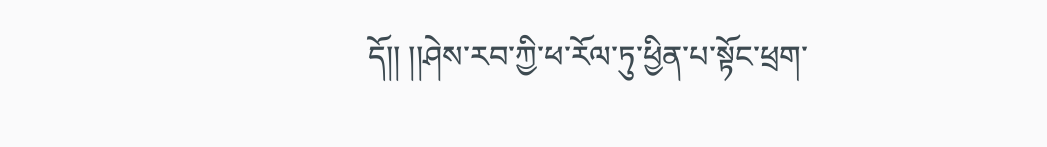དོ།། །།ཤེས་རབ་ཀྱི་ཕ་རོལ་ཏུ་ཕྱིན་པ་སྟོང་ཕྲག་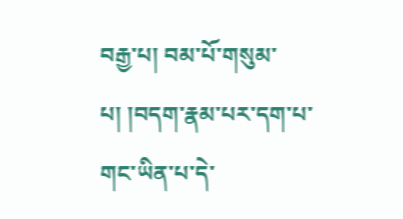བརྒྱ་པ། བམ་པོ་གསུམ་པ། །བདག་རྣམ་པར་དག་པ་གང་ཡིན་པ་དེ་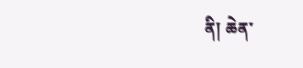ནི། ཆེན་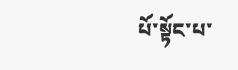པོ་སྟོང་པ་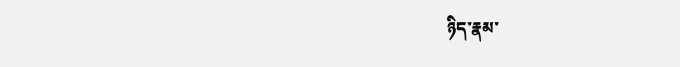ཉིད་རྣམ་